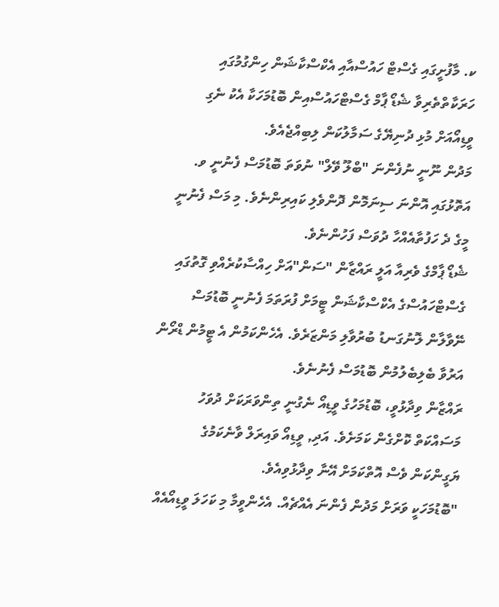ކ. މާފުށީގައި ގެސްޓް ހައުސްއާއި އެކްސްކާޝަން ހިންގުމުގައި ހަރަކާތްތެރިވާ ޝެޑޯ ޕާމް ގެސްޓްހައުސްއިން ބޮޑުމަހަކާ އެކު ނެގި ވީޑިއޯއަށް މުޅި ދުނިޔޭގެ ސަމާލުކަން ލިބިއްޖެއެވެ.
މަދުން ނޫނީ ނުފެންނަ "ބްލޫ ވޭލް" ނުވަތަ ބޮޑުމަސް ފެނުނީ ވ. އަތޮޅުގައި އޮންނަ ސިނަމޮން ދޮންވެލި ކައިރިންނެވެ. މި މަސް ފެނުނީ މީގެ ދެ ހަފުތާއެއްހާ ދުވަސް ފަހުންނެވެ.
ޝެޑޯ ޕާމްގެ ވެރިއާ އަލީ ރައްޒާން "ސަން"އަށް ހިއްސާކުރެއްވި ގޮތުގައި ގެސްޓްހައުސްގެ އެކްސްކާޝަން ޓީމަށް ފުރަތަމަ ފެނުނީ ބޮޑުމަސް ނޭވާލާން ލޮނުގަނޑު ބުރުވާލި މަންޒަރެވެ. އެހެންކަމުން އެ ޓީމުން ޑްރޯން އަރުވާ ބެލިބެލުމުން ބޮޑުމަސް ފެނުނެވެ.
ރައްޒާން ވިދާޅުވީ، ބޮޑުމަހުގެ ވީޑިއޯ ނެގުނީ ތިންވަރަކަށް ދުވަހު މަސައްކަތް ކޮށްގެން ކަމަށެވެ. އަދި, ވީޑިއޯ ވައިރަލް ވާނެކަމުގެ ޔަގީންކަން ވެސް އޮތްކަމަށް އޭނާ ވިދާޅުވިއެވެ.
"ބޮޑުމަހަކީ ވަރަށް މަދުން ފެންނަ އެއްޗެއް. އެހެންވީމާ މި ކަހަލަ ވީޑިއޯއެއް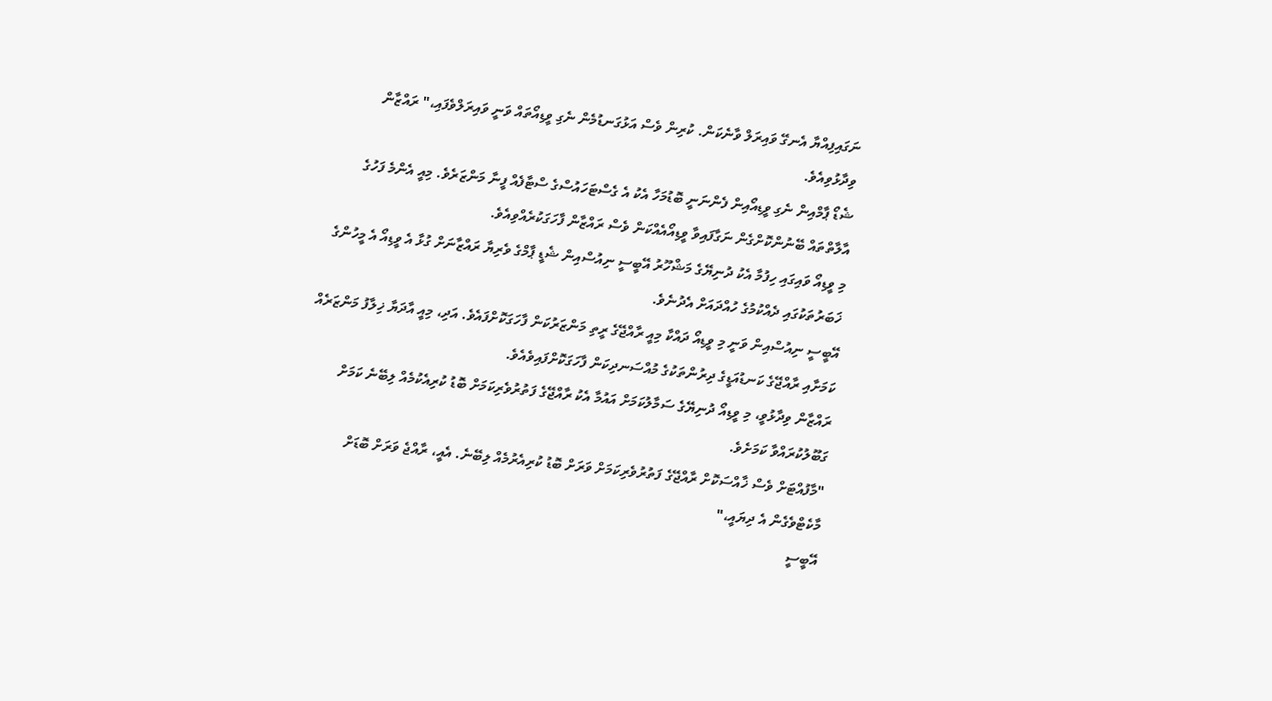ނަގައިފިއްޔާ އެނގޭ ވައިރަލް ވާނެކަން. ކުރިން ވެސް އަޅުގަނޑުމެން ނެގި ވީޑިއޯތައް ވަނީ ވައިރަލްވެފައި،" ރައްޒާން ވިދާޅުވިއެވެ.
ޝެޑޯ ޕާމްއިން ނެގި ވީޑިއޯއިން ފެންނަނީ ބޮޑުމަހާ އެކު އެ ގެސްޓަހައުސްގެ ސްޓާފެއް ފީނާ މަންޒަރެވެ. މިއީ އެންމެ ފަހުގެ އާލާތްތައް ބޭނުންކޮށްގެން ނަގާފައިވާ ވީޑިއޯއެއްކަން ވެސް ރައްޒާން ފާހަގަކުރެއްވިއެވެ.
މި ވީޑިއޯ ވައިގައި ހިފުމާ އެކު ދުނިޔޭގެ މަޝްހޫރު އޭބީސީ ނިއުސްއިން ޝެޑީ ޕާމްގެ ވެރިޔާ ރައްޒާނަށް ގުޅާ އެ ވީޑިއޯ އެ މީހުންގެ ޚަބަރުތަކުގައި ދެއްކުމުގެ ހުއްދައަށް އެދުނެވެ.
އޭބީސީ ނިއުސްއިން ވަނީ މި ވީޑިއޯ ދައްކާ މިއީ ރާއްޖޭގެ ރީތި މަންޒަރުކަން ފާހަގަކޮށްފައެވެ. އަދި، މިއީ އާދަޔާ ޚިލާފު މަންޒަރެއް ކަމަށާއި ރާއްޖޭގެ ކަނޑުއަޑީގެ ދިރުންތަކުގެ މުއްސަނދިކަން ފާހަގަކޮށްފައިވެއެވެ.
ރައްޒާން ވިދާޅުވީ، މި ވީޑިއޯ ދުނިޔޭގެ ސަމާލުކަމަށް އައުމާ އެކު ރާއްޖޭގެ ފަތުރުވެރިކަމަށް ބޮޑު ކުރިއެކުމެއް ލިބޭނެ ކަމަށް ގަބޫލުކުރައްވާ ކަމަށެވެ.
"މާފުއްޓަށް ވެސް ޚާއްސަކޮށް ރާއްޖޭގެ ފަތުރުވެރިކަމަށް ވަރަށް ބޮޑު ކުރިއެރުމެއް ލިބޭނެ. އެއީ، ރާއްޖެ ވަރަށް ބޮޑަށް މާކެޓްވެގެން އެ ދިޔައީ،"
އޭބީސީ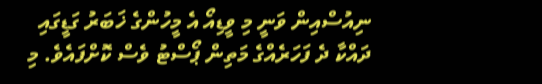ނިއުސްއިން ވަނީ މި ވީޑިއޯ އެ މީހުންގެ ޚަބަރު ގަޑީގައި ދައްކާ ދެ ފަހަރެއްގެ މަތިން ޕޯސްޓު ވެސް ކޮށްފައެވެ. މި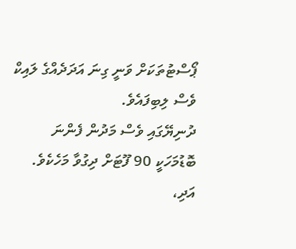ޕޯސްޓުތަކަށް ވަނީ ގިނަ އަދަދެއްގެ ލައިކް ވެސް ލިބިފައެވެ.
ދުނިޔޭގައި ވެސް މަދުން ފެންނަ ބޮޑުމަހަކީ 90 ފޫޓަށް ދިގުވާ މަހެކެވެ. އަދި،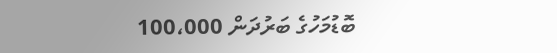ބޮޑުމަހުގެ ބަރުދަން 100،000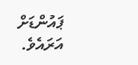ޕައުންޑަށް އަރައެވެ.